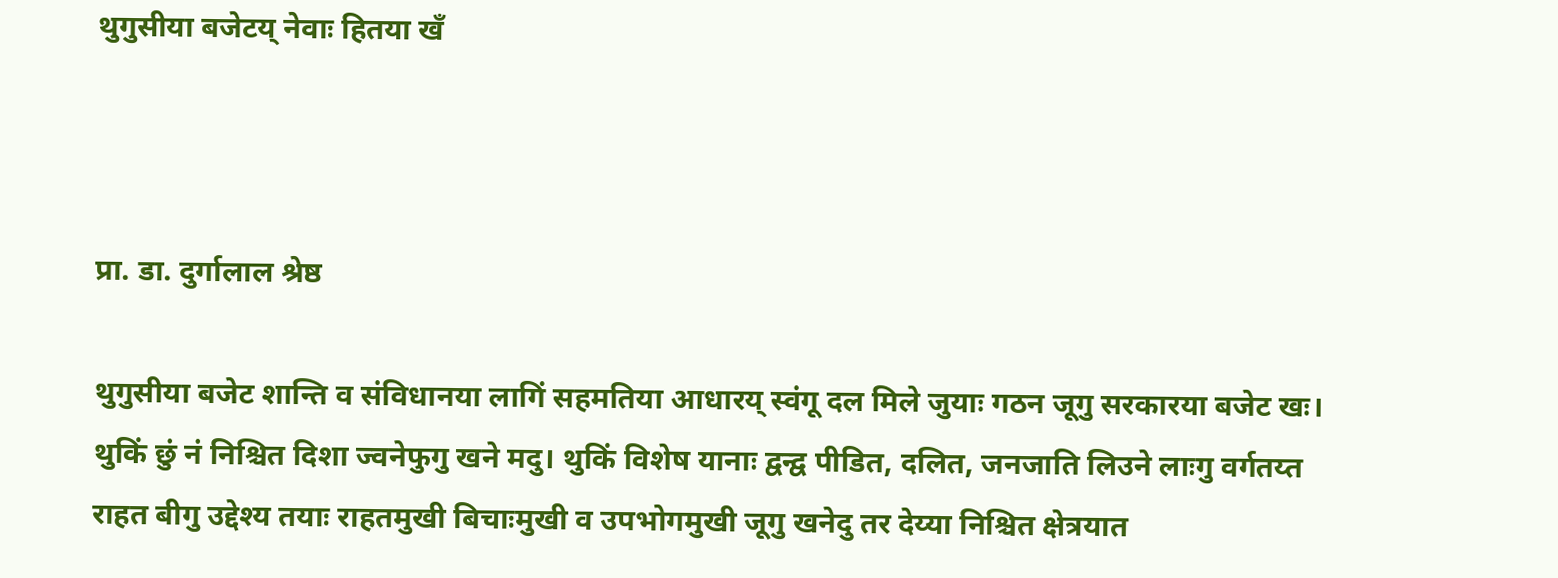थुगुसीया बजेटय् नेवाः हितया खँ



प्रा. डा. दुर्गालाल श्रेष्ठ

थुगुसीया बजेट शान्ति व संविधानया लागिं सहमतिया आधारय् स्वंगू दल मिले जुयाः गठन जूगु सरकारया बजेट खः। थुकिं छुं नं निश्चित दिशा ज्वनेफुगु खने मदु। थुकिं विशेष यानाः द्वन्द्व पीडित, दलित, जनजाति लिउने लाःगु वर्गतय्त राहत बीगु उद्देश्य तयाः राहतमुखी बिचाःमुखी व उपभोगमुखी जूगु खनेदु तर देय्या निश्चित क्षेत्रयात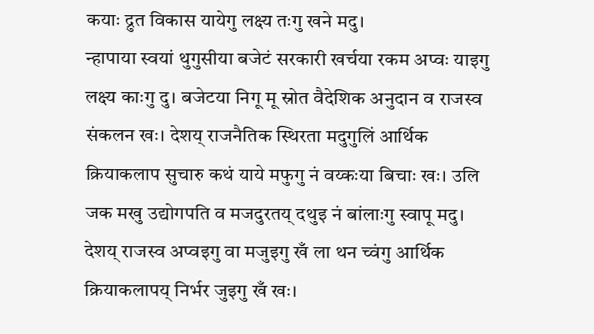कयाः द्रुत विकास यायेगु लक्ष्य तःगु खने मदु।
न्हापाया स्वयां थुगुसीया बजेटं सरकारी खर्चया रकम अप्वः याइगु लक्ष्य काःगु दु। बजेटया निगू मू स्रोत वैदेशिक अनुदान व राजस्व संकलन खः। देशय् राजनैतिक स्थिरता मदुगुलिं आर्थिक क्रियाकलाप सुचारु कथं याये मफुगु नं वय्कःया बिचाः खः। उलि जक मखु उद्योगपति व मजदुरतय् दथुइ नं बांलाःगु स्वापू मदु। देशय् राजस्व अप्वइगु वा मजुइगु खँ ला थन च्वंगु आर्थिक क्रियाकलापय् निर्भर जुइगु खँ खः।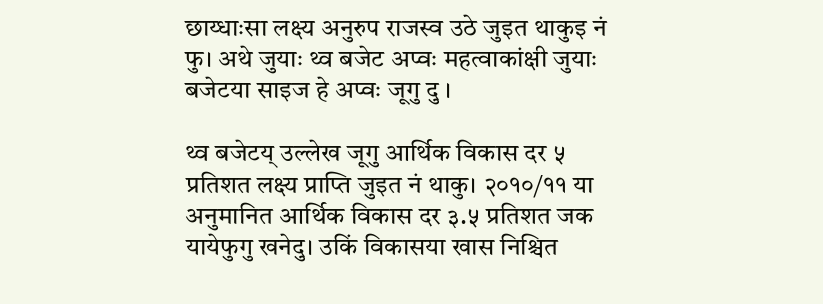छाय्धाःसा लक्ष्य अनुरुप राजस्व उठे जुइत थाकुइ नं फु। अथे जुयाः थ्व बजेट अप्वः महत्वाकांक्षी जुयाः बजेटया साइज हे अप्वः जूगु दु ।

थ्व बजेटय् उल्लेख जूगु आर्थिक विकास दर ५ प्रतिशत लक्ष्य प्राप्ति जुइत नं थाकु। २०१०/११ या अनुमानित आर्थिक विकास दर ३.५ प्रतिशत जक यायेफुगु खनेदु। उकिं विकासया खास निश्चित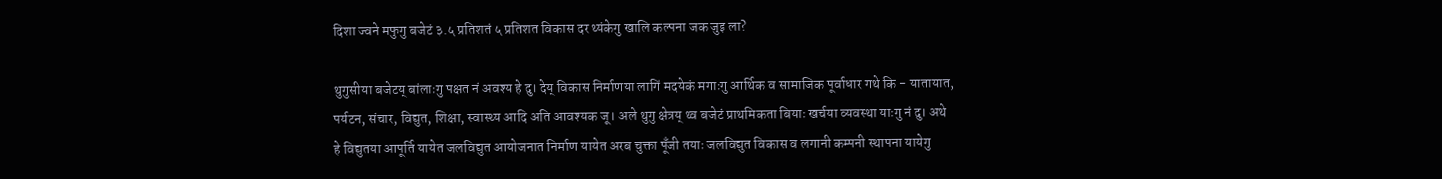दिशा ज्वने मफुगु बजेटं ३.५ प्रतिशतं ५ प्रतिशत विकास दर थ्यंकेगु खालि कल्पना जक जुइ ला?

थुगुसीया बजेटय् बांलाःगु पक्षत नं अवश्य हे दु। देय् विकास निर्माणया लागिं मदयेकं मगाःगु आर्थिक व सामाजिक पूर्वाधार गथे कि - यातायात, पर्यटन, संचार, विद्युत, शिक्षा, स्वास्थ्य आदि अति आवश्यक जू। अले थुगु क्षेत्रय् थ्व बजेटं प्राथमिकता बियाः खर्चया व्यवस्था याःगु नं दु। अथे हे विद्युतया आपूर्ति यायेत जलविद्युत आयोजनात निर्माण यायेत अरब चुक्ता पूँजी तयाः जलविद्युत विकास व लगानी कम्पनी स्थापना यायेगु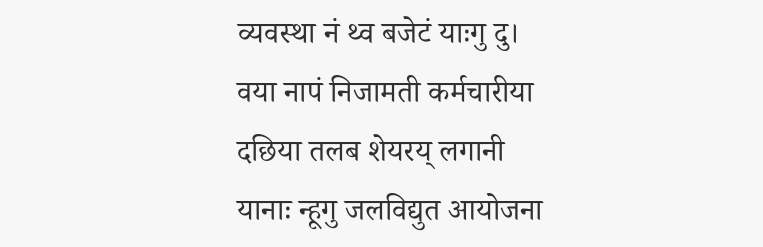व्यवस्था नं थ्व बजेटं याःगु दु। वया नापं निजामती कर्मचारीया दछिया तलब शेयरय् लगानी यानाः न्हूगु जलविद्युत आयोजना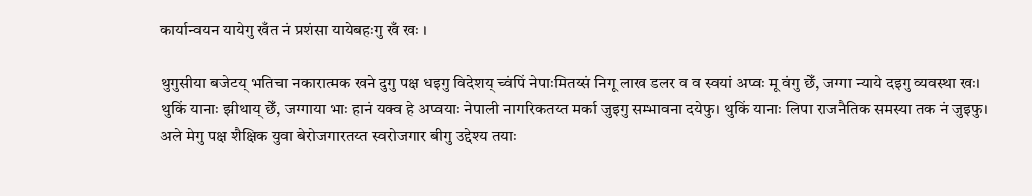कार्यान्वयन यायेगु खँत नं प्रशंसा यायेबहःगु खँ खः ।

थुगुसीया बजेटय् भतिचा नकारात्मक खने दुगु पक्ष धइगु विदेशय् च्वंपिं नेपाःमितय्सं निगू लाख डलर व व स्वयां अप्वः मू वंगु छेँ, जग्गा न्याये दइगु व्यवस्था खः। थुकिं यानाः झीथाय् छेँ, जग्गाया भाः हानं यक्व हे अप्वयाः नेपाली नागरिकतय्त मर्का जुइगु सम्भावना दयेफु। थुकिं यानाः लिपा राजनैतिक समस्या तक नं जुइफु। अले मेगु पक्ष शैक्षिक युवा बेरोजगारतय्त स्वरोजगार बीगु उद्देश्य तयाः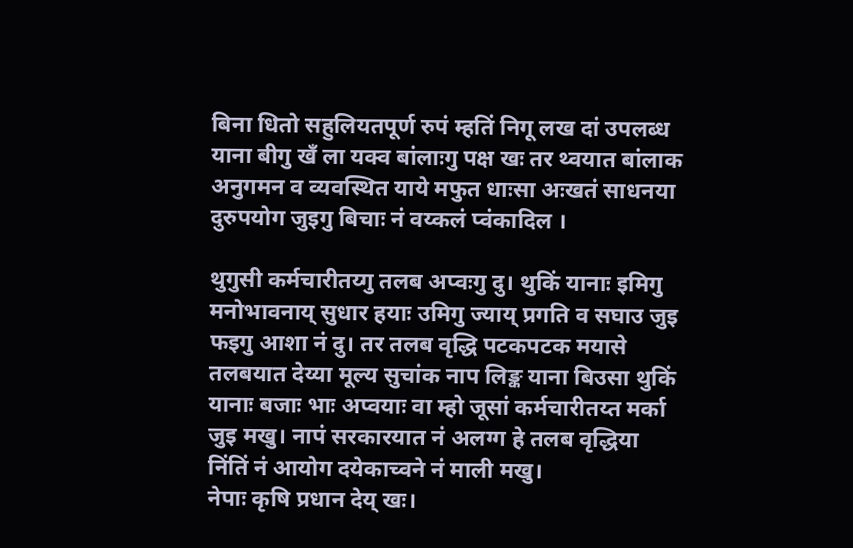बिना धितो सहुलियतपूर्ण रुपं म्हतिं निगू लख दां उपलब्ध याना बीगु खँ ला यक्व बांलाःगु पक्ष खः तर थ्वयात बांलाक अनुगमन व व्यवस्थित याये मफुत धाःसा अःखतं साधनया दुरुपयोग जुइगु बिचाः नं वय्कलं प्वंकादिल ।

थुगुसी कर्मचारीतय्गु तलब अप्वःगु दु। थुकिं यानाः इमिगु मनोभावनाय् सुधार हयाः उमिगु ज्याय् प्रगति व सघाउ जुइ फइगु आशा नं दु। तर तलब वृद्धि पटकपटक मयासे तलबयात देय्या मूल्य सुचांक नाप लिङ्क याना बिउसा थुकिं यानाः बजाः भाः अप्वयाः वा म्हो जूसां कर्मचारीतय्त मर्का जुइ मखु। नापं सरकारयात नं अलग्ग हे तलब वृद्धिया निंतिं नं आयोग दयेकाच्वने नं माली मखु।
नेपाः कृषि प्रधान देय् खः।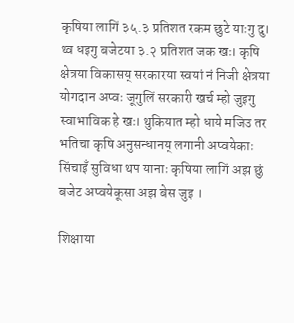कृषिया लागिं ३५.३ प्रतिशत रकम छुटे याःगु दु। थ्व धइगु बजेटया ३.२ प्रतिशत जक खः। कृषि क्षेत्रया विकासय् सरकारया स्वयां नं निजी क्षेत्रया योगदान अप्वः जूगुलिं सरकारी खर्च म्हो जुइगु स्वाभाविक हे खः। थुकियात म्हो धाये मजिउ तर भतिचा कृषि अनुसन्धानय् लगानी अप्वयेकाः सिंचाइँ सुविधा थप यानाः कृषिया लागिं अझ छुं बजेट अप्वयेकूसा अझ बेस जुइ ।

शिक्षाया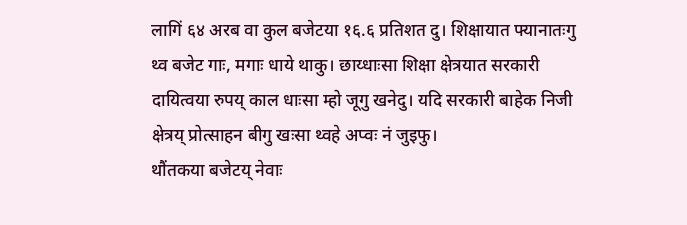लागिं ६४ अरब वा कुल बजेटया १६.६ प्रतिशत दु। शिक्षायात फ्यानातःगु थ्व बजेट गाः, मगाः धाये थाकु। छाय्धाःसा शिक्षा क्षेत्रयात सरकारी दायित्वया रुपय् काल धाःसा म्हो जूगु खनेदु। यदि सरकारी बाहेक निजी क्षेत्रय् प्रोत्साहन बीगु खःसा थ्वहे अप्वः नं जुइफु।
थौंतकया बजेटय् नेवाः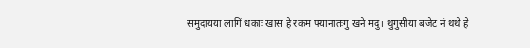समुदायया लागिं धकाः खास हे रकम फ्यानातःगु खने मदु। थुगुसीया बजेट नं थथे हे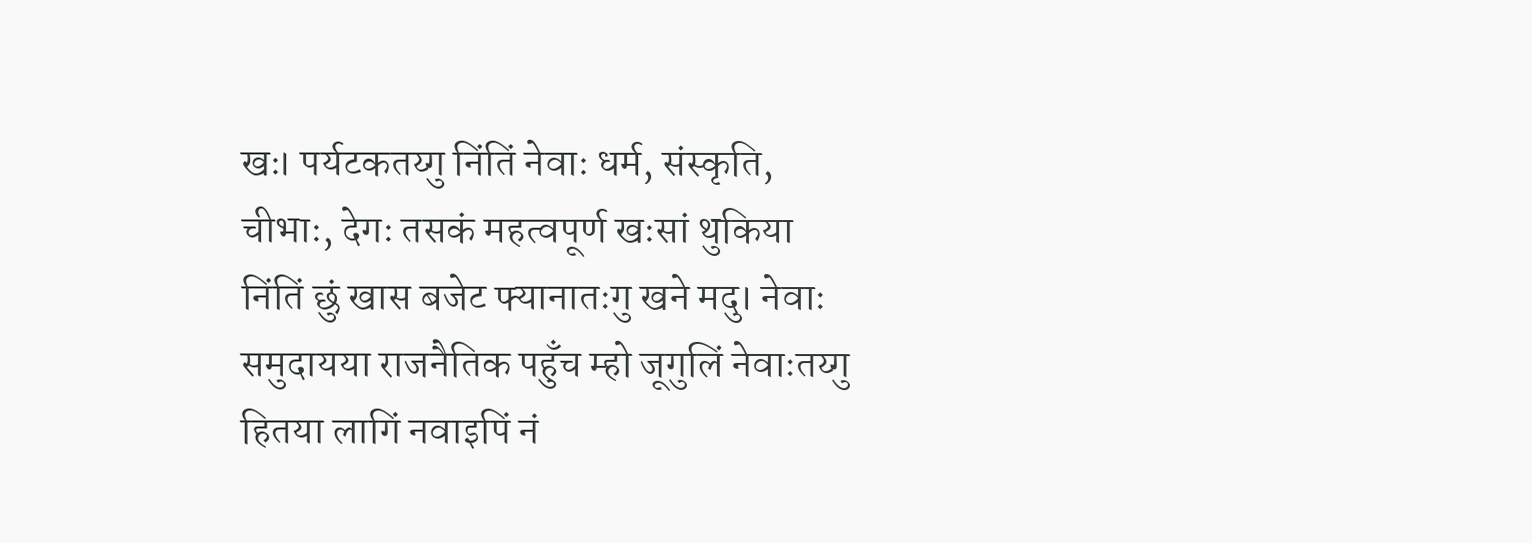खः। पर्यटकतय्गु निंतिं नेवाः धर्म, संस्कृति, चीभाः, देगः तसकं महत्वपूर्ण खःसां थुकिया निंतिं छुं खास बजेट फ्यानातःगु खने मदु। नेवाः समुदायया राजनैतिक पहुँच म्हो जूगुलिं नेवाःतय्गु हितया लागिं नवाइपिं नं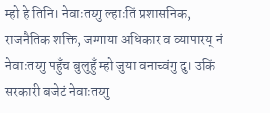म्हो हे तिनि। नेवाःतय्गु ल्हाःतिं प्रशासनिक, राजनैतिक शक्ति, जग्गाया अधिकार व व्यापारय् नं नेवाःतय्गु पहुँच बुलुहुँ म्हो जुया वनाच्वंगु दु। उकिं सरकारी बजेटं नेवाःतय्गु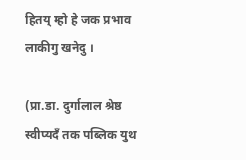हितय् म्हो हे जक प्रभाव लाकीगु खनेदु ।

(प्रा.डा. दुर्गालाल श्रेष्ठ स्वीप्यदँ तक पब्लिक युथ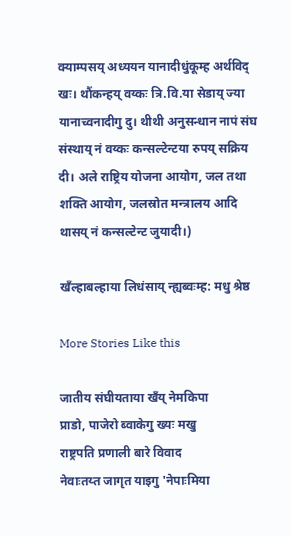क्याम्पसय् अध्ययन यानादीधुंकूम्ह अर्थविद् खः। थौंकन्हय् वय्कः त्रि.वि.या सेडाय् ज्या यानाच्वनादीगु दु। थीथी अनुसन्धान नापं संघ संस्थाय् नं वय्कः कन्सल्टेन्टया रुपय् सक्रिय दी। अले राष्ट्रिय योजना आयोग, जल तथा शक्ति आयोग, जलस्रोत मन्त्रालय आदि थासय् नं कन्सल्टेन्ट जुयादी।)

खँल्हाबल्हाया लिधंसाय् न्ह्यब्वःम्ह: मधु श्रेष्ठ

More Stories Like this

जातीय संघीयताया खँय् नेमकिपा
प्राडो, पाजेरो ब्वाकेगु ख्यः मखु
राष्ट्रपति प्रणाली बारे विवाद
नेवाःतय्त जागृत याइगु 'नेपाःमिया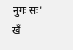नुगः सः'
खँ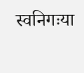स्वनिगःया